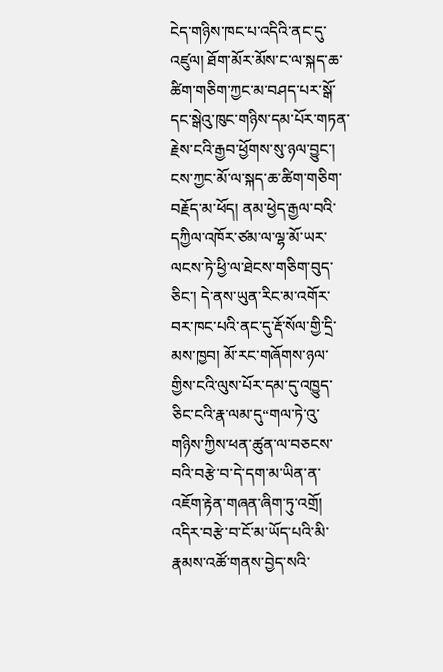ངེད་གཉིས་ཁང་པ་འདིའི་ནང་དུ་འཛུལ། ཐོག་མོར་མོས་ང་ལ་སྐད་ཆ་ཚིག་གཅིག་ཀྱང་མ་བཤད་པར་སྒོ་དང་སྒེའུ་ཁུང་གཉིས་དམ་པོར་གཏན་རྗེས་ངའི་རྒྱབ་ཕྱོགས་སུ་ཉལ་བྱུང་། ངས་ཀྱང་མོ་ལ་སྐད་ཆ་ཚིག་གཅིག་བརྗོད་མ་ཕོད། ནམ་ཕྱེད་རྒྱལ་བའི་དཀྱིལ་འཁོར་ཙམ་ལ་ལྷ་མོ་ཡར་ལངས་ཏེ་ཕྱི་ལ་ཐེངས་གཅིག་བུད་ཅིང་། དེ་ནས་ཡུན་རིང་མ་འགོར་བར་ཁང་པའི་ནང་དུ་རྡོ་སོལ་གྱི་དྲི་མས་ཁྱབ། མོ་རང་གཞོགས་ཉལ་གྱིས་ངའི་ལུས་པོར་དམ་དུ་འཁྱུད་ཅིང་ངའི་རྣ་ལམ་དུ“གལ་ཏེ་འུ་གཉིས་ཀྱིས་ཕན་ཚུན་ལ་བཅངས་བའི་བརྩེ་བ་དེ་དག་མ་ཡིན་ན་འཇོག་རྟེན་གཞན་ཞིག་ཏུ་འགྲོ། འདིར་བརྩེ་བ་ངོ་མ་ཡོད་པའི་མི་རྣམས་འཚོ་གནས་བྱེད་སའི་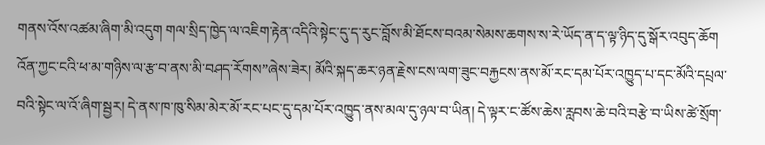གནས་འོས་འཚམ་ཞིག་མི་འདུག གལ་སྲིད་ཁྱེད་ལ་འཇིག་རྟེན་འདིའི་སྟེང་དུ་ད་རུང་བློས་མི་ཐོངས་བའམ་སེམས་ཆགས་ས་རེ་ཡོད་ན་ད་ལྟ་ཉིད་དུ་སྒོར་འབུད་ཆོག འོན་ཀྱང་ངའི་ཕ་མ་གཉིས་ལ་རྩ་བ་ནས་མི་བཤད་རོགས”ཞེས་ཟེར། མོའི་སྐད་ཆར་ཉན་རྗེས་ངས་ལག་ཟུང་བརྐྱངས་ནས་མོ་རང་དམ་པོར་འཁྱུད་པ་དང་མོའི་དཔྲལ་བའི་སྟེང་ལ་འོ་ཞིག་སྦྱར། དེ་ནས་ཁ་ཁུ་སིམ་མེར་མོ་རང་པང་དུ་དམ་པོར་འཁྱུད་ནས་མལ་དུ་ཉལ་བ་ཡིན། དེ་ལྟར་ང་ཚོས་ཆེས་རླབས་ཆེ་བའི་བརྩེ་བ་ཡིས་ཚེ་སྲོག་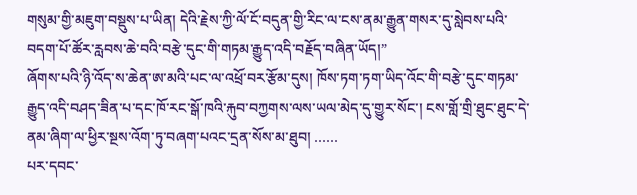གསུམ་གྱི་མཇུག་བསྡུས་པ་ཡིན། དེའི་རྗེས་ཀྱི་ལོ་ངོ་བདུན་གྱི་རིང་ལ་ངས་ནམ་རྒྱུན་གསར་དུ་སླེབས་པའི་བདག་པོ་ཚོར་རླབས་ཆེ་བའི་བརྩེ་དུང་གི་གཏམ་རྒྱུད་འདི་བརྗོད་བཞིན་ཡོད།”
ཞོགས་པའི་ཉི་འོད་ས་ཆེན་ཨ་མའི་པང་ལ་འཕྲོ་བར་རྩོམ་དུས། ཁོས་ཏག་ཏག་ཡིད་འོང་གི་བརྩེ་དུང་གཏམ་རྒྱུད་འདི་བཤད་ཟིན་པ་དང་ཁོ་རང་སྒོ་ཁའི་རྐུབ་བཀྱགས་ལས་ཡལ་མེད་དུ་གྱུར་སོང་། ངས་གློ་གྲི་ཐུང་ཐུང་དེ་ནམ་ཞིག་ལ་ཕྱིར་སྔས་འོག་ཏུ་བཞག་པའང་དྲན་སོས་མ་ཐུབ། ……
པར་དབང་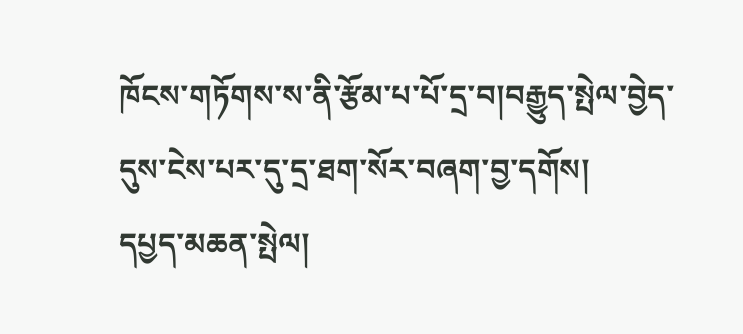ཁོངས་གཏོགས་ས་ནི་རྩོམ་པ་པོ་དྲ་བ།བརྒྱུད་སྤེལ་བྱེད་དུས་ངེས་པར་དུ་དྲ་ཐག་སོར་བཞག་བྱ་དགོས།
དཔྱད་མཆན་སྤེལ།